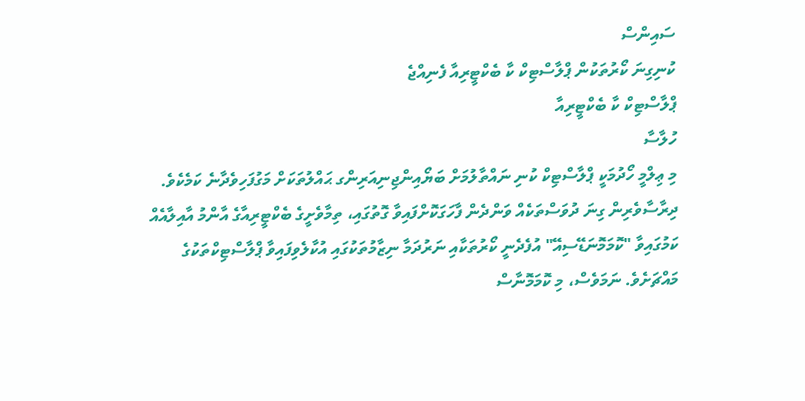ސައިންސް
ކުނިގިނަ ކޯރުތަކުން ޕްލާސްޓިކް ކާ ބެކްޓީރިއާ ފެނިއްޖެ
ޕްލާސްޓިކް ކާ ބެކްޓީރިއާ
ހުލާސާ
މި ޢިލްމީ ހޯދުމަކީ ޕްލާސްޓިކް ކުނި ނައްތާލުމަށް ބަޔޯއިންޖިނިއަރިންގ ޙައްލުތަކަށް މަގުފަހިވެދާނެ ކަމެކެވެ.
ދިރާސާވެރިން ގިނަ ދުވަސްތަކެއް ވަންދެން ފާހަގަކޮށްފައިވާ ގޮތުގައި، ތިމާވެށީގެ ބެކްޓީރިއާގެ އާންމު އާއިލާއެއް ކަމުގައިވާ "ކޮމަމޮނަޑޭސިއޭ" އުފެދެނީ ކޯރުތަކާއި ނަރުދަމާ ނިޒާމުތަކުގައި އުކާލެވިފައިވާ ޕްލާސްޓިކްތަކުގެ މައްޗަށެވެ. ނަމަވެސް، މި ކޮމަމޮނާސް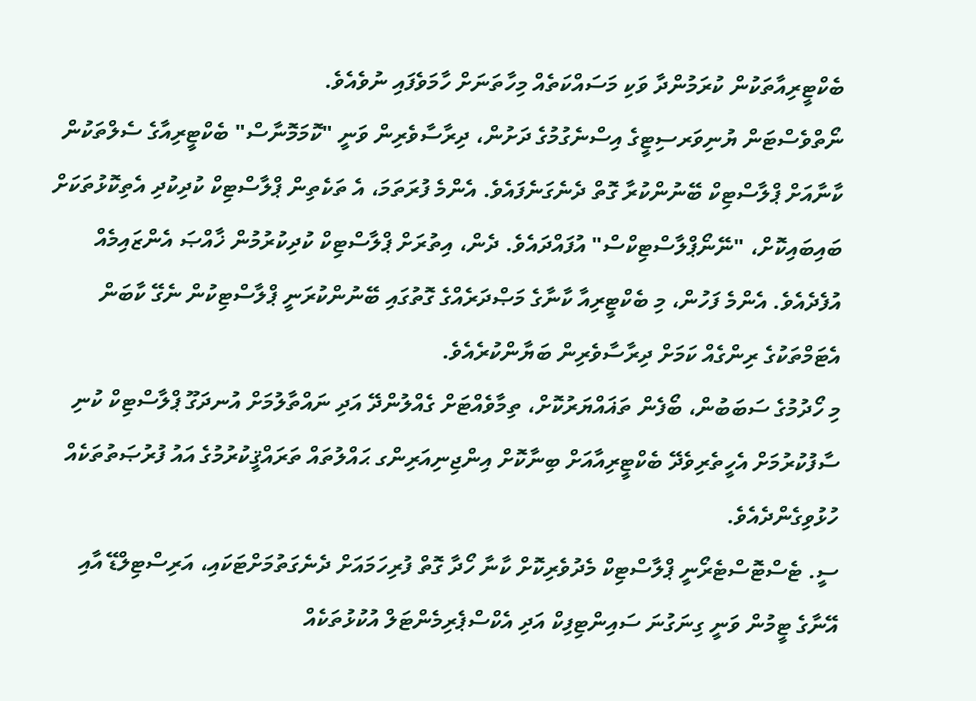ބެކްޓީރިއާތަކުން ކުރަމުންދާ ވަކި މަސައްކަތެއް މިހާތަނަށް ހާމަވެފައި ނުވެއެވެ.
ނޯތްވެސްޓަން ޔުނިވަރސިޓީގެ އިސްނެގުމުގެ ދަށުން، ދިރާސާވެރިން ވަނީ "ކޮމަމޮނާސް" ބެކްޓީރިއާގެ ސެލްތަކުން ކާނާއަށް ޕްލާސްޓިކް ބޭނުންކުރާ ގޮތް ދެނެގަނެފައެވެ. އެންމެ ފުރަތަމަ، އެ ތަކެތިން ޕްލާސްޓިކް ކުދިކުދި އެތިކޮޅުތަކަށް ބައިބައިކޮށް، "ނޭނޯޕްލާސްޓިކްސް" އުފައްދައެވެ. ދެން، އިތުރަށް ޕްލާސްޓިކް ކުދިކުރުމުން ޚާއްޞަ އެންޒައިމެއް އުފެދެއެވެ. އެންމެ ފަހުން، މި ބެކްޓީރިއާ ކާނާގެ މަޞްދަރެއްގެ ގޮތުގައި ބޭނުންކުރަނީ ޕްލާސްޓިކުން ނެގޭ ކާބަން އެޓަމްތަކުގެ ރިންގެއް ކަމަށް ދިރާސާވެރިން ބަޔާންކުރެއެވެ.
މި ހޯދުމުގެ ސަބަބުން، ބޯފެން ތަޣައްޔަރުކޮށް، ތިމާވެއްޓަށް ގެއްލުންދޭ އަދި ނައްތާލުމަށް އުނދަގޫ ޕްލާސްޓިކް ކުނި ސާފުކުރުމަށް އެހީތެރިވެދޭ ބެކްޓީރިއާއަށް ބިނާކޮށް އިންޖިނިއަރިންގ ޙައްލުތައް ތަރައްޤީކުރުމުގެ އައު ފުރުޞަތުތަކެއް ހުޅުވިގެންދެއެވެ.
ސީ. ޓެސްޓޮސްޓެރޯނީ ޕްލާސްޓިކް މެދުވެރިކޮށް ކާނާ ހޯދާ ގޮތް ފުރިހަމައަށް ދެނެގަތުމަށްޓަކައި، އަރިސްޓިލްޑޭ އާއި އޭނާގެ ޓީމުން ވަނީ ގިނަގުނަ ސައިންޓިފިކް އަދި އެކްސްޕެރިމެންޓަލް އުކުޅުތަކެއް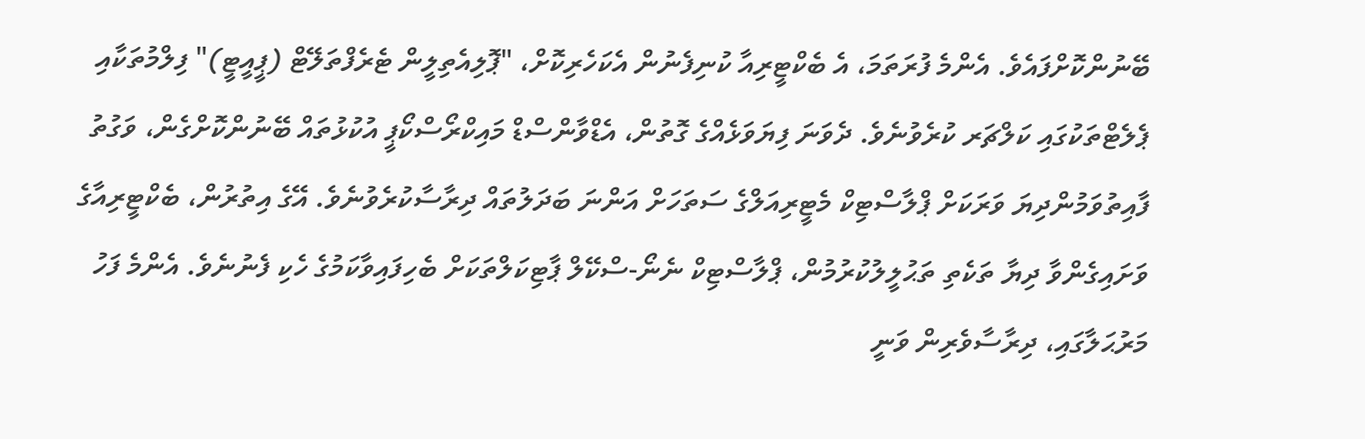ބޭނުންކޮށްފައެވެ. އެންމެ ފުރަތަމަ، އެ ބެކްޓީރިއާ ކުނިފެނުން އެކަހެރިކޮށް، "ޕޮލިއެތިލީން ޓެރެފްތަލޭޓް (ޕީއީޓީ)" ފިލްމުތަކާއި ޕެލެޓްތަކުގައި ކަލްޗަރ ކުރެވުނެވެ. ދެވަނަ ފިޔަވަޅެއްގެ ގޮތުން، އެޑްވާންސްޑް މައިކްރޯސްކޯޕީ އުކުޅުތައް ބޭނުންކޮށްގެން، ވަގުތު ފާއިތުވަމުންދިޔަ ވަރަކަށް ޕްލާސްޓިކް މެޓީރިއަލްގެ ސަތަހަށް އަންނަ ބަދަލުތައް ދިރާސާކުރެވުނެވެ. އޭގެ އިތުރުން، ބެކްޓީރިއާގެ ވަށައިގެންވާ ދިޔާ ތަކެތި ތަޙުލީލުކުރުމުން، ޕްލާސްޓިކް ނެނޯ-ސްކޭލް ޕާޓިކަލްތަކަށް ބެހިފައިވާކަމުގެ ހެކި ފެނުނެވެ. އެންމެ ފަހު މަރުޙަލާގައި، ދިރާސާވެރިން ވަނީ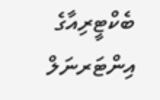ބެކްޓީރިއާގެ އިންޓަރނަލް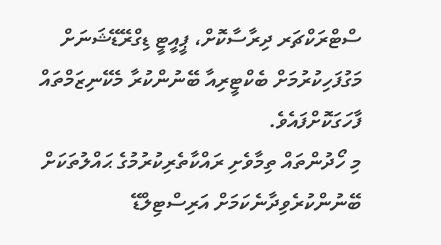ސްޓްރަކްޗަރ ދިރާސާކޮށް، ޕީއީޓީ ޑިގްރޭޑޭޝަނަށް މަގުފަހިކުރުމަށް ބެކްޓީރިއާ ބޭނުންކުރާ މެކޭނިޒަމްތައް ފާހަގަކޮށްފައެވެ.
މި ހޯދުންތައް ތިމާވެށި ރައްކާތެރިކުރުމުގެ ޙައްލުތަކަށް ބޭނުންކުރެވިދާނެކަމަށް އަރިސްޓިލްޑޭ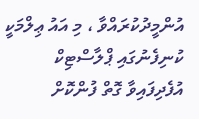އުންމީދުކުރައްވާ ، މި އައު ޢިލްމަކީ ކުނިފެނުގައި ޕްލާސްޓިކް އުފެދިފައިވާ ގޮތް ފުންކޮށް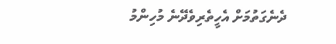ދެނެގަތުމަށް އެހީތެރިވެދޭނެ މުހިންމު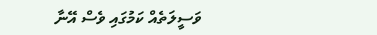ވަސީލަތެއް ކަމުގައި ވެސް އޭނާ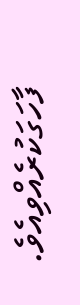ފާހަގަކުރެއްވިއެވެ.